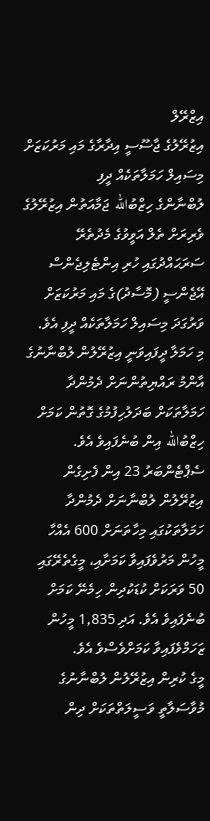އިޒްރޭލް
އިޒުރޭލުގެ ޖާސޫސީ އިދާރާގެ މައި މަރުކަޒަށް މިސައިލް ހަމަލާތަކެއް ދީފި
ލުބްނާންގެ ހިޒްބުالله ޖަމާއަތުން އިޒުރޭލުގެ ވެރިރަށް ތެލް އަވީވުގެ މެދުތެރޭ ސަރަޙައްދުގައި ހުރި އިންޓެލިޖެންސް އޭޖެންސީ (މޮސާދު)ގެ މައި މަރުކަޒަށް ވަރުގަދަ މިސައިލް ހަމަލާތަކެއް ދީފި އެވެ.
މި ހަމަލާ ދީފައިވަނީ އިޒުރޭލުން ލުބްނާނުގެ އާންމު ރައްޔިތުންނަށް ދެމުންދާ ހަމަލާތަކަށް ބަދަލުހިފުމުގެ ގޮތުން ކަމަށް ހިޒްބުالله އިން ބުނެފައިވެ އެވެ.
ސެޕްޓެންބަރު 23 އިން ފެށިގެން އިޒުރޭލުން ލުބްނާނަށް ދެމުންދާ ހަމަލާތަކުގައި މިހާތަނަށް 600 އެއްހާ މީހުން މަރުވެފައިވާ ކަމަށާއި، މީގެތެރޭގައި 50 ވަރަކަށް ކުޑަކުދިން ހިމެނޭ ކަމަށް ބުނެފައިވެ އެވެ. އަދި 1,835 މީހުން ޒަހަމްވެފައިވާ ކަމަށްވެސްވެ އެވެ.
މީގެ ކުރިން އިޒުރޭލުން ލުބްނާނުގެ މުވާސަލާތީ ވަސީލަތްތަކަށް ދިން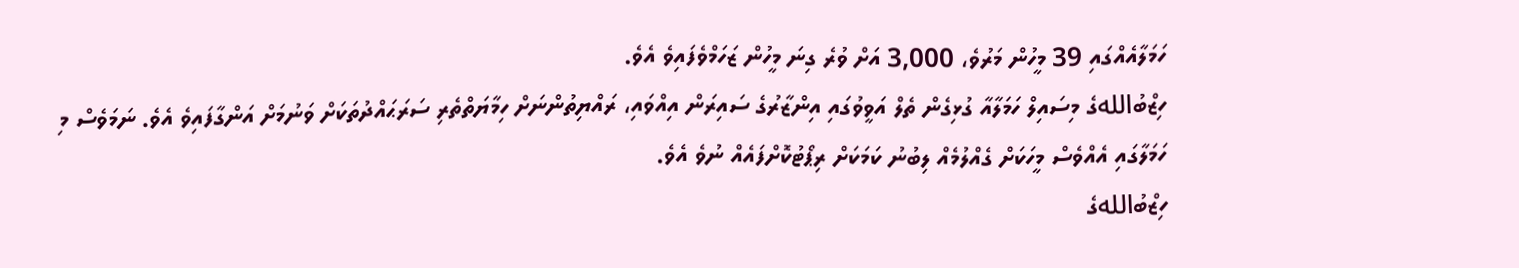ހަމަލާއެއްގައި 39 މީހުން މަރުވެ، 3,000 އަށް ވުރެ ގިނަ މީހުން ޒަހަމްވެފައިވެ އެވެ.
ހިޒްބުاللهގެ މިސައިލް ހަމަލާއާ ގުޅިގެން ތެލް އަވީވުގައި އިންޒާރުގެ ސައިރަން އިއްވައި، ރައްޔިތުންނަށް ހިމާޔަތްތެރި ސަރަޙައްދުތަކަށް ވަނުމަށް އަންގާފައިވެ އެވެ. ނަމަވެސް މި ހަމަލާގައި އެއްވެސް މީހަކަށް ގެއްލުމެއް ލިބުނު ކަމަކަށް ރިޕޯޓުކޮށްފައެއް ނުވެ އެވެ.
ހިޒްބުاللهގެ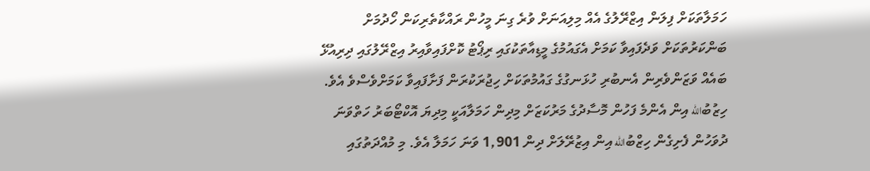ހަމަލާތަކަށް ފިލަން އިޒްރޭލުގެ އެއް މިލިއަނަށް ވުރެ ގިނަ މީހުން ރައްކާތެރިކަން ހޯދުމަށް ބަންކަރުތަކަށް ވަދެފައިވާ ކަމަށް އެގައުމުގެ މީޑިއާތަކުގައި ރިޕޯޓު ކޮށްފައިވާއިރު އިޒްރޭލުގައި ދިރިއުޅޭ ބައެއް ވަޒަންވެރިން އެނބުރި ހުޅަނގުގެ ގައުމުތަކަށް ހިޖުރަކުރަން ފަށާފައިވާ ކަމަށްވެސްވެ އެވެ.
ހިޒުބުالله އިން އެންމެ ފަހުން މޮސާދުގެ މަރުކަޒަށް މިދިން ހަމަލާއަކީ މިދިޔަ އޮކްޓޯބަރު ހަތްވަނަ ދުވަހުން ފެށިގެން ހިޒްބުالله އިން އިޒުރޭލަށް ދިން 1,901 ވަނަ ހަމަލާ އެވެ. މި މުއްދަތުގައި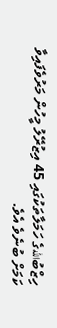ހިޒްބުاللهގެ ހަމަލާތަކުގައި 45 އިޒުރޭލު މީހުން މަރުވެފައިވާ ކަމަށް ބުނެވެ އެވެ.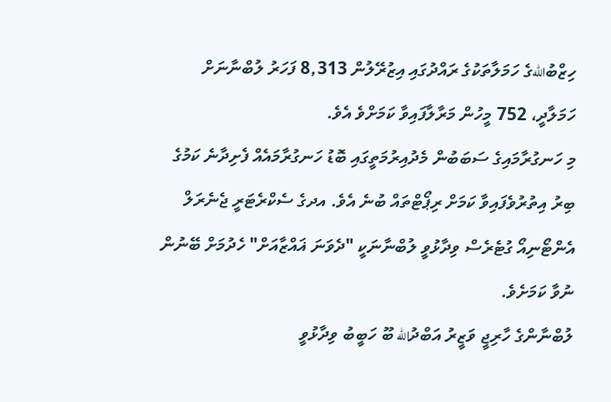ހިޒްބުاللهގެ ހަމަލާތަކުގެ ރައްދުގައި އިޒުރޭލުން 8,313 ފަހަރު ލުބްނާނަށް ހަމަލާދީ، 752 މީހުން މަރާލާފައިވާ ކަމަށްވެ އެވެ.
މި ހަނގުރާމައިގެ ސަބަބުން މެދުއިރުމަތީގައި ބޮޑު ހަނގުރާމައެއް ފެށިދާނެ ކަމުގެ ބިރު އިތުރުވެފައިވާ ކަމަށް ރިޕޯޓްތައް ބުނެ އެވެ. އދގެ ސެކްރެޓަރީ ޖެނެރަލް އެންޓޯނިއޯ ގުޓެރެސް ވިދާޅުވީ ލުބްނާނަކީ "ދެވަނަ ޣައްޒާއަށް" ހެދުމަށް ބޭނުން ނުވާ ކަމަށެވެ.
ލުބްނާންގެ ހާރިޖީ ވަޒީރު އަބްދުالله ބޫ ހަބީބު ވިދާޅުވީ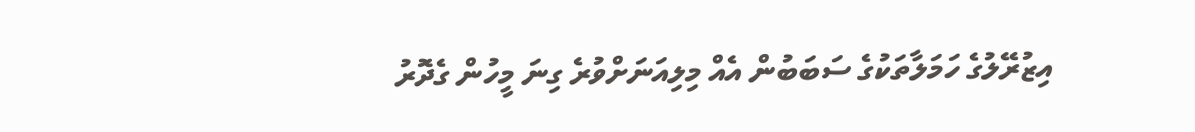އިޒުރޭލުގެ ހަމަލާތަކުގެ ސަބަބުން އެއް މިލިއަނަށްވުރެ ގިނަ މީހުން ގެދޮރު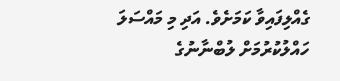ގެއްލިފައިވާ ކަމަށެވެ. އަދި މި މައްސަލަ ހައްލުކުރުމަށް ލުބްނާނުގެ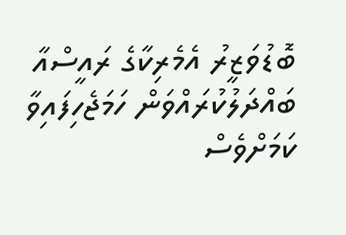ބޮޑުވަޒީރު އެމެރިކާގެ ރައީސްއާ ބައްދަލުކުރައްވަން ހަމަޖެހިފައިވާ ކަމަށްވެސް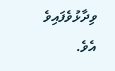ވިދާޅުވެފައިވެ އެވެ.